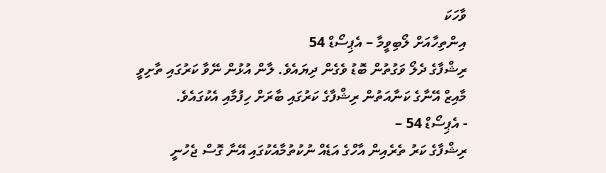ވާހަކަ
އިންތިހާއަށް ލޯބިވީމާ – އެޕިސޯޑް 54
ރިޝްފާގެ ދެލޯ ވަގުތުން ބޮޑު ވެގެން ދިޔައެވެ. ލާން އުޅުން ނޭވާ ކަރުގައި ތާށިވީ މާއިޒް އޭނާގެ ކަނާއަތުން ރިޝްފާގެ ކަރުގައި ބާރަށް ހިފުމާއި އެކުގައެވެ.
- އެޕިސޯޑް 54 –
ރިޝްފާގެ ކަރު ތެރެއިން އާހްގެ އަޑެއް ނުކުތުމާއެކުގައި އޭނާ ގޮސް ޖެހުނީ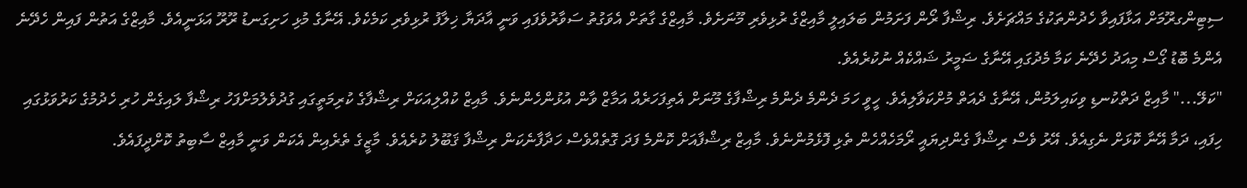ސިޓިންގރޫމަށް އަޅާފައިވާ ހެދުންތަކުގެ މައްޗަށެވެ. ރިޝްފާ ރޯން ފަށަމުން ބަލައިލީ މާއިޒްގެ ރުޅިވެރި މޫނަށެވެ. މާއިޒްގެ ގާތަށް އެވަގުތު ސަވާރުވެފައި ވަނީ އާދަޔާ ޚިލާފު ރުޅިވެރި ކަމެކެވެ. އޭނާގެ މުޅި ހަށިގަނޑު ރޫރޫ އަޅަނީއެވެ. މާއިޒްގެ އަތުން ފައިން ހެދޭނެ އެންމެ ބޮޑު ގޯސް މިއަދު ހެދޭނެ ކަމާ މެދުގައި އޭނާގެ ޟަމީރު ޝައްކެއް ނުކުރެއެވެ.
"ކަލޭ..." މާއިޒް ދަތްކުނޑި ވިކައިލަމުން، އޭނާގެ ދެއަތް މުށްކަވާލިއެވެ. ހީވީ ހަމަ ދެންމެ ދެންމެ ރިޝްފާގެ މޫނަށް އެތިފަހަރެއް އަމާޒް ވާން އުޅުންހެންނެވެ. މާއިޒް ކުއްލިއަކަށް ރިޝްފާގެ ކުރިމަތީގައި ގުދުވެލުމަށްފަހު ރިޝްފާ ލައިގެން ހުރި ހެދުމުގެ ކަރުވަޅުގައި ހިފައި، ދަމާ އޭނާ ކޮޅަށް ނެގިއެވެ. އޭރު ވެސް ރިޝްފާ ގެންދިޔައީ ރޯމަހެއްހެން ތެޅި ފޮޅެމުންނެވެ. މާއިޒް ރިޝްފާއަށް ކޮންމެ ފަދަ ގޮތެއްވެސް ހަދާފާނެކަން ރިޝްފާ ޤަބޫލު ކުރެއެވެ. މާޒީގެ ތެރެއިން އެކަން ވަނީ މާއިޒް ސާބިތު ކޮށްދީފައެވެ.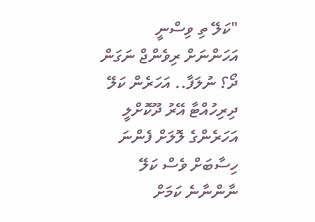"ކަލޭ ތި ވިސްނީ އަހަންނަށް ރިވެންޖް ނަގަން ދޯ؟ ނުލަފާ.. އަހަރެން ކަލޭ ދިރިހުއްޓާ އޭރު ދޫކޮށްލީ އަހަރެންގެ ލޮލަށް ފެންނަ ހިސާބަށް ވެސް ކަލޭ ނާންނާނެ ކަމަށް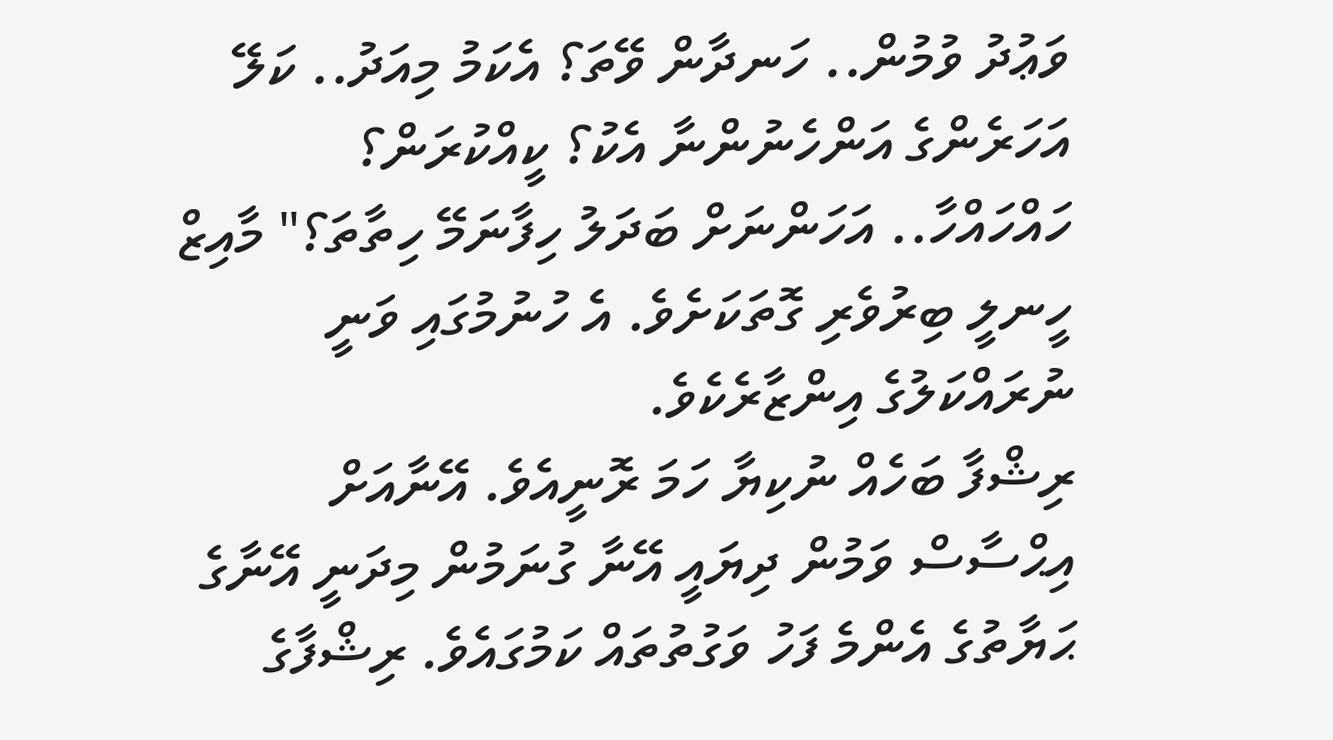ވަޢުދު ވުމުން.. ހަނދާން ވޭތަ؟ އެކަމު މިއަދު.. ކަލޭ އަހަރެންގެ އަންހެނުންނާ އެކު؟ ކީއްކުރަން؟ ހައްހައްހާ.. އަހަންނަށް ބަދަލު ހިފާނަމޭ ހިތާތަ؟" މާއިޒް ހީނލީ ބިރުވެރި ގޮތަކަށެވެ. އެ ހުނުމުގައި ވަނީ ނުރައްކަލުގެ އިންޒާރެކެވެ.
ރިޝްފާ ބަހެއް ނުކިޔާ ހަމަ ރޮނީއެވެ. އޭނާއަށް އިޙްސާސް ވަމުން ދިޔައީ އޭނާ ގުނަމުން މިދަނީ އޭނާގެ ޙަޔާތުގެ އެންމެ ފަހު ވަގުތުތައް ކަމުގައެވެ. ރިޝްފާގެ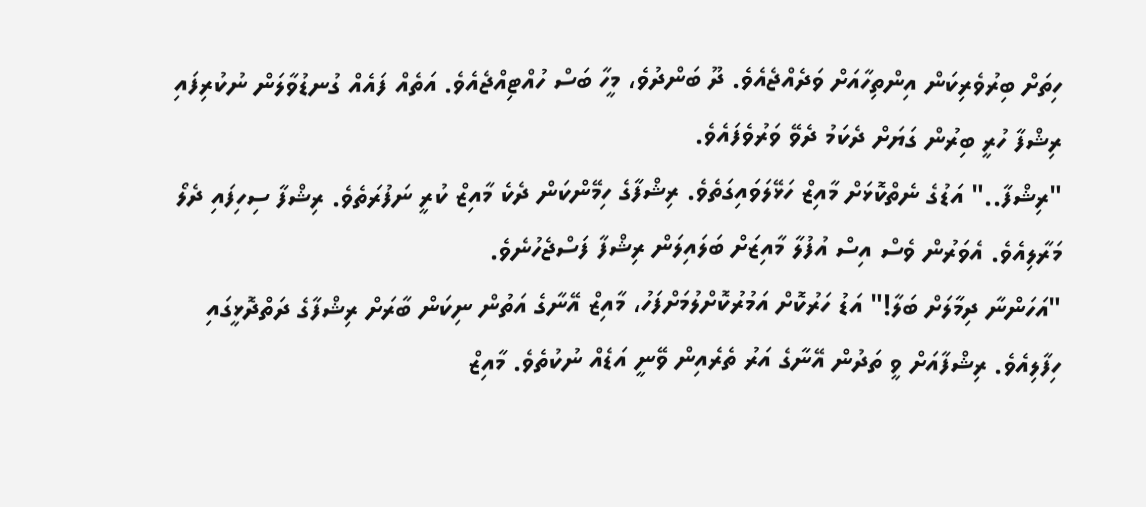ހިތަށް ބިރުވެރިކަން އިންތިހާއަށް ވަދެއްޖެއެވެ. ދޫ ބަންދުވެ، މީހާ ބަސް ހުއްޓިއްޖެއެވެ. އަތެއް ފައެއް ގުނޑުވާލަން ނުކުރިފައި ރިޝްފާ ހުރީ ބިރުން ގަޔަށް ދެކަމު ދެވޭ ވަރުވެފައެވެ.
"ރިޝްފާ.." އަޑުގެ ނެތްކޮޅަށް މާއިޒް ހަޅޭލަވައިގަތެވެ. ރިޝްފާގެ ހިމޭންކަން ދެކެ މާއިޒް ކުރީ ނަފުރަތެވެ. ރިޝްފާ ސިހިފައި ދެލޯ މަރާލިއެވެ. އެވަރުން ވެސް އިސް އުފުލާ މާއިޒަށް ބަލައިލަން ރިޝްފާ ފަސްޖެހުނެވެ.
"އަހަންނާ ދިމާލަށް ބަލާ!" އަޑު ހަރުކޮށް އަމުރުކޮށްލުމަށްފަހު، މާއިޒް އޭނާގެ އަތުން ނިކަން ބާރަށް ރިޝްފާގެ ދަތްދޮޅީގައި ހިފާލިއެވެ. ރިޝްފާއަށް ވީ ތަދުން އޭނާގެ އަރު ތެރެއިން ވޭނީ އަޑެއް ނުކުތެވެ. މާއިޒް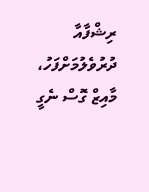ރިޝްފާއާ ދުރުވެލުމަށްފަހު، މާއިޒް ގޮސް ނެގީ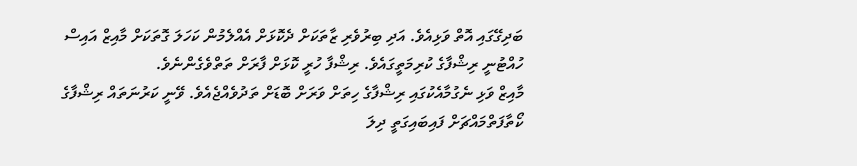ބަދިގޭގައި އޮތް ވަޅިއެވެ. އަދި ބިރުވެރި ޒާތަކަށް ދެކޮޅަށް އެއްލެމުން ކަހަލަ ގޮތަކަށް މާއިޒް އައިސް ހުއްޓުނީ ރިޝްފާގެ ކުރިމަތީގައެވެ. ރިޝްފާ ހުރީ ކޮޅަށް ފާރަށް ތަތްވެގެންނެވެ.
މާއިޒް ވަޅި ނެގުމާއެކުގައި ރިޝްފާގެ ހިތަށް ވަރަށް ބޮޑަށް ތަދުވެއްޖެއެވެ. ވޭނީ ކަރުނަތައް ރިޝްފާގެ ކޯތާފަތްމައްޗަށް ފައިބައިގަތީ ދިލަ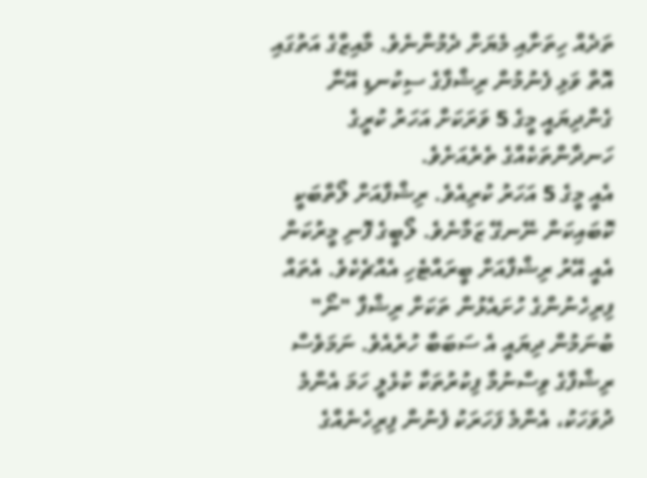ތަދެއް ހިތަށާއި މެޔަށް ދެމުންނެވެ. މާއިޒްގެ އަތުގައި އޮތް ވަޅި ފެނުމުން ރިޝްފާގެ ސިކުނޑި އޭނާ ގެންދިޔައީ މީގެ 5 ވަރަކަށް އަހަރު ކުރީގެ ހަނދާންތަކެއްގެ ތެރެއަށެވެ.
އެއީ މީގެ 5 އަހަރު ކުރިއެވެ. ރިޝްފާއަށް ލޯތްބަކީ ކޮބައިކަން ނޭނގޭ ޒަމާނެވެ. ލޯބީގެ ފޮނި މީރުކަން އެއީ އޭރު ރިޝްފާއަށް ބީރައްޓެހި އެއްޗެކެވެ. އެތައް ފިރިހެނުންގެ ހުށައެޅުން ތަކަށް ރިޝްފާ "ނޯ" ބުނަމުން ދިޔައީ އެ ސަބަބާ ހުރެއެވެ. ނަމަވެސް ރިޝްފާގެ ވިސްނުމާ ފިކުރުތަކާ ކުޅެލީ ހަމަ އެންމެ ދުވަހަކު، އެންމެ ފަހަރަކު ފެނުން ފިރިހެނެއްގެ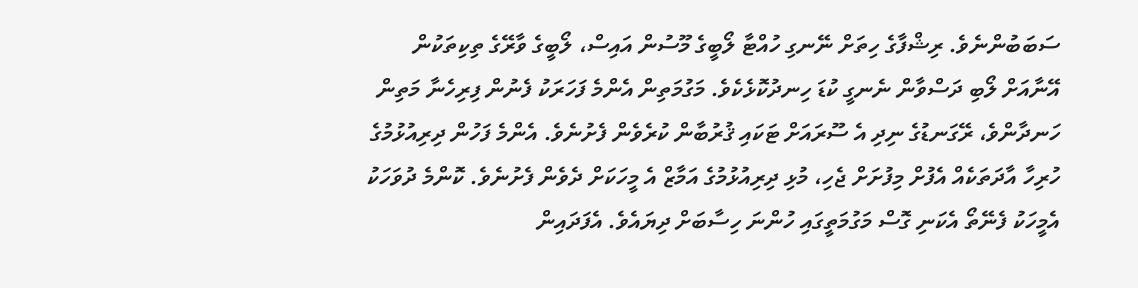ސަބަބުންނެވެ. ރިޝްފާގެ ހިތަށް ނޭނގި ހުއްޓާ ލޯބީގެ މޫސުން އައިސް، ލޯބީގެ ވާރޭގެ ތިކިތަކުން އޭނާއަށް ލޯބި ދަސްވާން ނެނގީ ކުޑަ ހިނދުކޮޅެކެވެ. މަގުމަތިން އެންމެ ފަހަރަކު ފެނުން ފިރިހެނާ މަތިން ހަނދާންވެ، ރޭގަނޑުގެ ނިދި އެ ސޫރައަށް ޓަކައި ޤުރުބާން ކުރެވެން ފެށުނެވެ. އެންމެ ފަހުން ދިރިއުޅުމުގެ ހުރިހާ އާދަތަކެއް އެފުށް މިފުށަށް ޖެހި، މުޅި ދިރިއުޅުމުގެ އަމާޒް އެ މީހަކަށް ދެވެން ފެށުނެވެ. ކޮންމެ ދުވަހަކު އެމީހަކު ފެނޭތޯ އެކަނި ގޮސް މަގުމަތީގައި ހުންނަ ހިސާބަށް ދިޔައެވެ. އެފަދައިން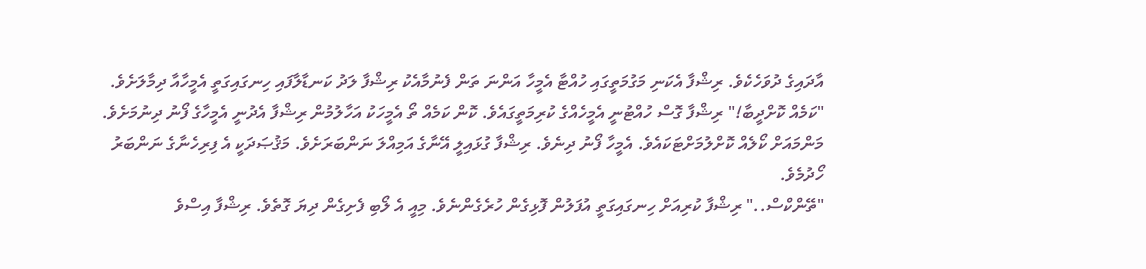އާދައިގެ ދުވަހެކެވެ. ރިޝްފާ އެކަނި މަގުމަތީގައި ހުއްޓާ އެމީހާ އަންނަ ތަން ފެނުމާއެކު ރިޝްފާ ލަދު ކަނޑާލާފައި ހިނގައިގަތީ އެމީހާއާ ދިމާލަށެވެ.
"ކަމެއް ކޮށްދީބާ!" ރިޝްފާ ގޮސް ހުއްޓުނީ އެމީހެއްގެ ކުރިމަތީގައެވެ. ކޮން ކަމެއް ތޯ އެމީހަކު އަހާލުމުން ރިޝްފާ އެދުނީ އެމީހާގެ ފޯނު ދިނުމަށެވެ. މަންމައަށް ކޯލެއް ކޮށްލުމަށްޓަކައެވެ. އެމީހާ ފޯނު ދިނެވެ. ރިޝްފާ ގުޅައިލީ އޭނާގެ އަމިއްލަ ނަންބަރަށެވެ. މަޤުޞަދަކީ އެ ފިރިހެނާގެ ނަންބަރު ހޯދުމެވެ.
"ތޭންކްސް.." ރިޝްފާ ކުރިއަށް ހިނގައިގަތީ އުފަލުން ފޮޅިގެން ހުރެގެންނެވެ. މިއީ އެ ލޯބި ފެށިގެން ދިޔަ ގޮތެވެ. ރިޝްފާ އިސްވެ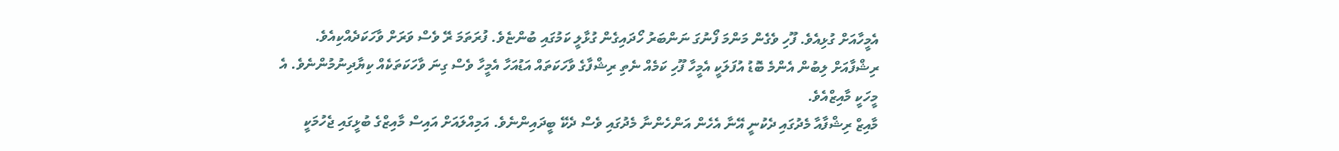އެމީހާއަށް ގުޅިއެވެ. ފޫހި ވެގެން މަންމަ ފޯނުގަ ނަންބަރު ހޯދައިގެން ގުޅާލީ ކަމުގައި ބުންޏެވެ. ފުރަތަމަ ރޭ ވެސް ވަރަށް ވާހަކަދެއްކިއެވެ. ރިޝްފާއަށް ލިބުން އެންމެ ބޮޑު އުފަލަކީ އެމީހާ ފޫހި ކަމެއް ނެތި ރިޝްފާގެ ވާހަކަތައް އަޑުއަހާ އެމީހާ ވެސް ގިނަ ވާހަކަތަކެއް ކިޔާދިނުމުންނެވެ. އެ މީހަކީ މާއިޒްއެވެ.
މާއިޒް ރިޝްފާއާ މެދުގައި ދެކުނީ އޭނާ އެހެން އަންހެންނާ މެދުގައި ވެސް ދެކޭ ބީދައިންނެވެ. އަމިއްލައަށް އައިސް މާއިޒްގެ ބުޅީގައި ޖެހުމަކީ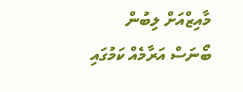މާއިޒްއަށް ލިބުން ބޯނަސް އަރާމެއް ކަމުގައި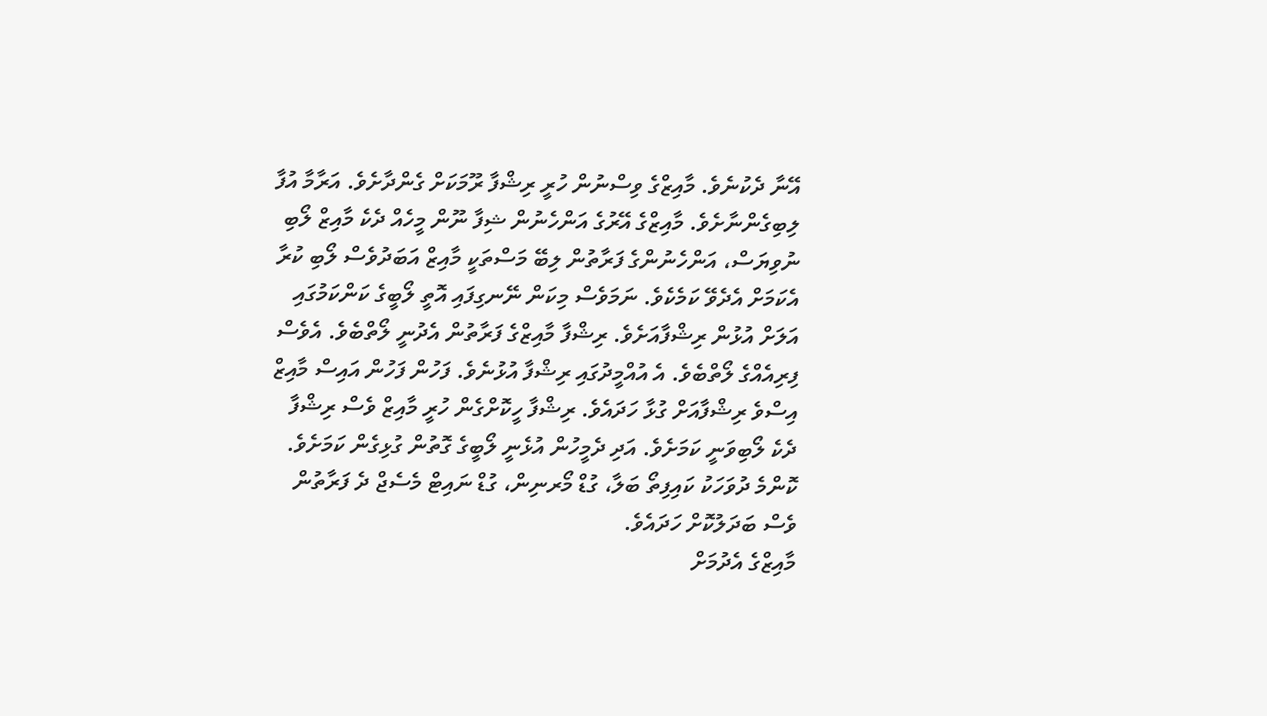އޭނާ ދެކުނެވެ. މާއިޒްގެ ވިސްނުން ހުރީ ރިޝްފާ ރޫމަކަށް ގެންދާށެވެ. އަރާމާ އުފާ ލިބިގެންނާށެވެ. މާއިޒްގެ އޭރުގެ އަންހެނުން ޝިފާ ނޫން މީހެއް ދެކެ މާއިޒް ލޯބި ނުވިޔަސް، އަންހެނުންގެ ފަރާތުން ލިބޭ މަސްތަކީ މާއިޒް އަބަދުވެސް ލޯބި ކުރާ އެކަމަށް އެދެވޭ ކަމެކެވެ. ނަމަވެސް މިކަން ނޭނގިފައި އޮތީ ލޯބީގެ ކަންކަމުގައި އަލަށް އުޅުން ރިޝްފާއަށެވެ. ރިޝްފާ މާއިޒްގެ ފަރާތުން އެދުނީ ލޯތްބެވެ. އެވެސް ފިރިއެއްގެ ލޯތްބެވެ. އެ އުއްމީދުގައި ރިޝްފާ އުޅުނެވެ. ފަހުން ފަހުން އައިސް މާއިޒް އިސްވެ ރިޝްފާއަށް ގުޅާ ހަދައެވެ. ރިޝްފާ ހީކޮށްގެން ހުރީ މާއިޒް ވެސް ރިޝްފާ ދެކެ ލޯބިވަނީ ކަމަށެވެ. އަދި ދެމީހުން އުޅެނީ ލޯބީގެ ގޮތުން ގުޅިގެން ކަމަށެވެ. ކޮންމެ ދުވަހަކު ކައިފިތޯ ބަލާ، ގުޑް މޯރނިން، ގުޑް ނައިޓް މެސެޖް ދެ ފަރާތުން ވެސް ބަދަލުކޮށް ހަދައެވެ.
މާއިޒްގެ އެދުމަށް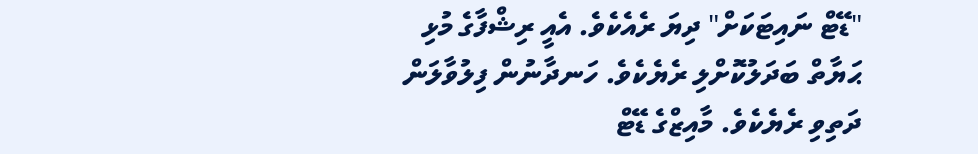"ޑޭޓް ނައިޓަކަށް" ދިޔަ ރެއެކެވެ. އެއީ ރިޝްފާގެ މުޅި ޙަޔާތް ބަދަލުކޮށްލި ރެޔެކެވެ. ހަނދާނުން ފިލުވާލަން ދަތިވި ރެޔެކެވެ. މާއިޒްގެ ޑޭޓް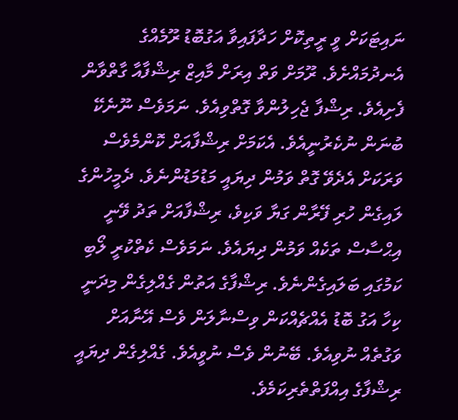ނައިޓަކަށް ވީ ރީތިކޮށް ހަދާފައިވާ އަގުބޮޑު ރޫމެއްގެ އެނދުމައްށެވެ. ރޫމަށް ވަތް އިރަށް މާއިޒް ރިޝްފާއާ ގާތްވާން ފެށިއެވެ. ރިޝްފާ ޖެހިލުންވާ ގޮތްވިއެވެ. ނަމަވެސް ނޫނެކޭ ބުނަން ނުކެރުނީއެވެ. އެކަމަށް ރިޝްފާއަށް ކޮންމެވެސް ވަރަކަށް އެދެވޭ ގޮތް ވަމުން ދިޔައީ މަޑުމަޑުންނެވެ. ދެމީހުންގެ ލައިގެން ހުރި ފޭރާން ގަޔާ ވަކިވެ، ރިޝްފާއަށް ތަދު ވޭނީ އިޙްސާސް ތަކެއް ވަމުން ދިޔައެވެ. ނަމަވެސް ކެތްކުރީ ލޯބި ކަމުގައި ބަލައިގެންނެވެ. ރިޝްފާގެ އަތުން ގެއްލިގެން މިދަނީ ކިހާ އަގު ބޮޑު އެއްޗެއްކަން ވިސްނާލަން ވެސް އޭނާއަށް ވަގުތެއް ނުވިއެވެ. ބޭނުން ވެސް ނުވީއެވެ. ގެއްލިގެން ދިޔައީ ރިޝްފާގެ އިއްފަތްތެރިކަމެވެ.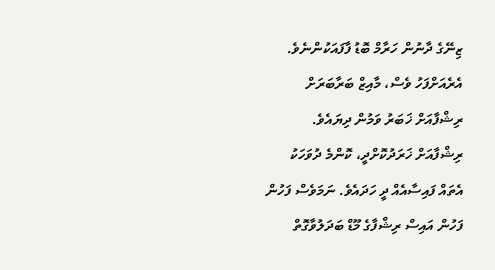ޒިނޭގެ ދާނުން ހަރާމް ބޮޑު ފާފައަކުންނެވެ.
އެރެއަށްފަހު ވެސް، މާއިޒް ބަރާބަރަށް ރިޝްފާއަށް ޚަބަރު ވަމުން ދިޔައެވެ. ރިޝްފާއަށް ޚަރަދުކޮށްދީ، ކޮންމެ ދުވަހަކު އެތައް ފައިސާއެއް ދީ ހަދައެވެ. ނަމަވެސް ފަހުން ފަހުން އައިސް ރިޝްފާގެ މޫޑް ބަދަލުވާގޮތް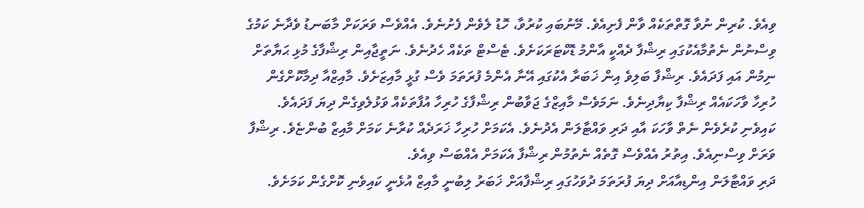ވިއެވެ. ކުރިން ނުވާ ގޮތްތަކެއް ވާން ފެށިއެވެ. މޭނުބައި ކުރުވާ، ހޮޑު ލެވެން ފެށުނެވެ. އެއްވެސް ވަރަކަށް މާބަނޑު ވެދާނެ ކަމުގެ ވިސްނުން ނެތުމާއެކުގައި ރިޝްފާ ދެއްކީ އާންމު ޑޮކްޓަރަކަށެވެ. ޓެސްޓް ތަކެއް ހެދުނެވެ. ނަތީޖާއިން ރިޝްފާގެ މުޅި ޙަޔާތަށް ނިމުން އައި ފަދައެވެ. ރިޝްފާ ބަލިވެ އިން ޚަބަރާ އެކުގައި އޭނާ އެންމެ ފުރަތަމަ ވެސް ގުޅީ މާއިޒަށެވެ. މާއިޒްއާ ދިމާކޮށްގެން ހުރިހާ ވާހަކައެއް ރިޝްފާ ކިޔާދިނެވެ. ނަމަވެސް މާއިޒްގެ ޖަވާބުން ރިޝްފާގެ ހުރިހާ އުފާތަކެއް ވަޅުލެވިގެން ދިޔަ ފަދައެވެ. ކައިވެނި ކުރެވެން ނެތް ވާހަކަ އާއި ދަރި ވައްޓާލަން އެދުނެވެ. އެކަމަށް ހުރިހާ ޚަރަދެއް ކުރާނެ ކަމަށް މާއިޒް ބުންޏެވެ. ރިޝްފާ ވަރަށް ވިސްނިއެވެ. އިތުރު އެއްވެސް ގޮތެއް ނެތުމުން ރިޝްފާ އެކަމަށް އެއްބަސް ވިއެވެ.
ދަރި ވައްޓާލަން އިންޑިއާއަށް ދިޔަ ފުރަތަމަ ދުވަހުގައި ރިޝްފާއަށް ޚަބަރު ލިބުނީ މާއިޒް އުޅެނީ ކައިވެނި ކޮށްގެން ކަމަށެވެ.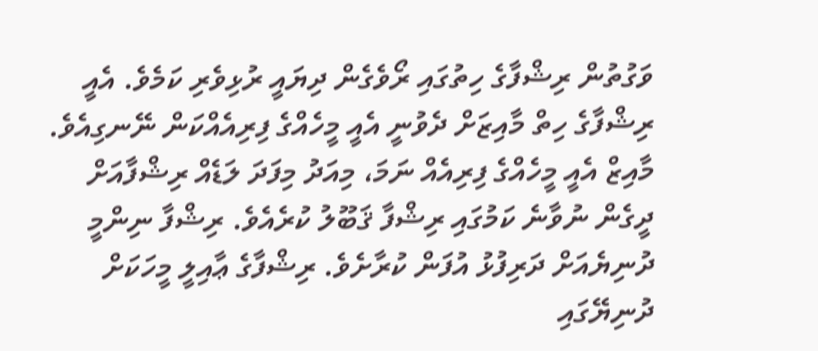ވަގުތުން ރިޝްފާގެ ހިތުގައި ރޯވެގެން ދިޔައީ ރުޅިވެރި ކަމެވެ. އެއީ ރިޝްފާގެ ހިތް މާއިޒަށް ދެވުނީ އެއީ މީހެއްގެ ފިރިއެއްކަން ނޭނގިއެވެ. މާއިޒް އެއީ މީހެއްގެ ފިރިއެއް ނަމަ، މިއަދު މިފަދަ ލަޑެއް ރިޝްފާއަށް ދީގެން ނުވާނެ ކަމުގައި ރިޝްފާ ޤަބޫލު ކުރެއެވެ. ރިޝްފާ ނިންމީ ދުނިޔެއަށް ދަރިފުޅު އުފަން ކުރާށެވެ. ރިޝްފާގެ ޢާއިލީ މީހަކަށް ދުނިޔޭގައި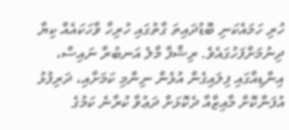ހުރި ހަމައެކަނި ބޮޑުދައިތަ ގާތުގައި ހުރިހާ ވާހަކައެއް ކިޔާ ދިނުމަށްފަހުގައެވެ. ރިޝްފާ މާލެ އަނބުރާ ނައިސް، އިންޑިއާގައި ފިލައިގެން އުޅެން ނިންމި ކަމަށާއި، ދަރިފުޅު އުފަންކޮށް މާއިޒްއާ ދެކޮޅަށް ދަޢުވާ ކުރާނެ ކަމުގެ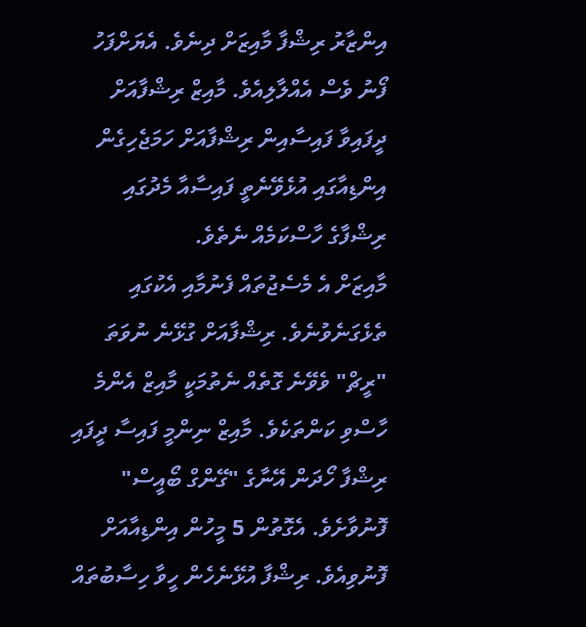އިންޒާރު ރިޝްފާ މާއިޒަށް ދިނެވެ. އެޔަށްފަހު ފޯނު ވެސް އެއްލާލިއެވެ. މާއިޒް ރިޝްފާއަށް ދީފައިވާ ފައިސާއިން ރިޝްފާއަށް ހަމަޖެހިގެން އިންޑިއާގައި އުޅެވޭނެތީ ފައިސާއާ މެދުގައި ރިޝްފާގެ ހާސްކަމެއް ނެތެވެ.
މާއިޒަށް އެ މެސެޖުތައް ފެނުމާއި އެކުގައި ތެޅެގަނެވުނެވެ. ރިޝްފާއަށް ގުޅޭނެ ނުވަތަ "ރީޗް" ވެވޭނެ ގޮތެއް ނެތުމަކީ މާއިޒް އެންމެ ހާސްވި ކަންތަކެވެ. މާއިޒް ނިންމީ ފައިސާ ދީފައި ރިޝްފާ ހޯދަން އޭނާގެ "ގޭންގް ބޯއީސް" ފޮނުވާށެވެ. އެގޮތުން 5 މީހުން އިންޑިއާއަށް ފޮނުވިއެވެ. ރިޝްފާ އުޅޭނެހެން ހީވާ ހިސާބުތައް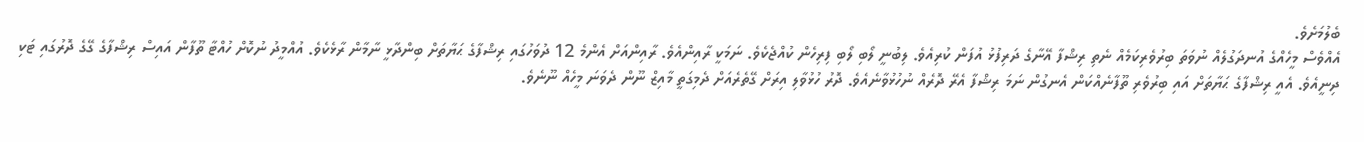ބެލުމަށެވެ.
އެއްވެސް މީހެއްގެ އުނދަގުލެއް ނުވަތަ ބިރުވެރިކަމެއް ނެތި ރިޝްފާ އޭނާގެ ދަރިފުޅު އުފަން ކުރިއެވެ. ލިބުނީ ލޯބި ލޯބި ފިރިހެން ކުއްޖެކެވެ. ނަމަކީ ރާއިންއެވެ. ރާއިންއަށް އެންމެ 12 ދުވަހުގައި ރިޝްފާގެ ޙަޔާތަށް ބިންދާޅީ ނާމާން ރާޅެކެވެ. އުއްމީދު ނުކޮށް ހުއްޓާ ތޫފާން އައިސް ރިޝްފާގެ ގޭގެ ދޮރުގައި ޓަކި ދިނީއެވެ. އެއީ ރިޝްފާގެ ޙަޔާތަށް އައި ބިރުވެރި ތޫފާނެއްކަން އެނގުން ނަމަ ރިޝްފާ އެރޭ ދޮރެއް ނުހުޅުވާނެއެވެ. ދޮރު ހުޅުވާލި އިރަށް ގޭތެރެއަށް ދެމިގަތީ މާއިޒް ނޫން ދެވަނަ މީހެއް ނޫނެވެ.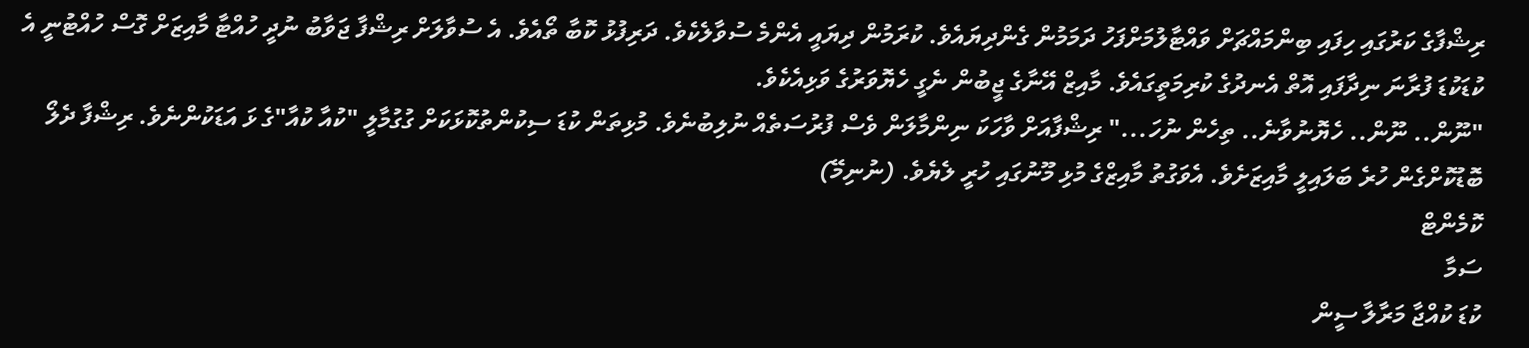ރިޝްފާގެ ކަރުގައި ހިފައި ބިންމައްޗަށް ވައްޓާލުމަށްފަހު ދަމަމުން ގެންދިޔައެވެ. ކުރަމުން ދިޔައީ އެންމެ ސުވާލެކެވެ. ދަރިފުޅު ކޮބާ ތޯއެވެ. އެ ސުވާލަށް ރިޝްފާ ޖަވާބު ނުދީ ހުއްޓާ މާއިޒަށް ގޮސް ހުއްޓުނީ އެ ކުޑަކުޑަ ފުރާނަ ނިދާފައި އޮތް އެނދުގެ ކުރިމަތީގައެވެ. މާއިޒް އޭނާގެ ޖީބުން ނެގީ ހެޔޮވަރުގެ ވަޅިއެކެވެ.
"ނޫން.. ނޫން.. ހެޔޮނުވާނެ.. ތިހެން ނުހަ..." ރިޝްފާއަށް ވާހަކަ ނިންމާލަން ވެސް ފުރުސަތެއް ނުލިބުނެވެ. މުޅިތަން ކުޑަ ސިކުންތުކޮޅަކަށް ގުގުމާލީ "ކުއާ ކުއާ"ގެ ޅަ އަޑަކުންނެވެ. ރިޝްފާ ދެލޯ ބޮޑުކޮށްގެން ހުރެ ބަލައިލީ މާއިޒަށެވެ. އެވަގުތު މާއިޒްގެ މުޅި މޫނުގައި ހުރީ ލެޔެވެ. (ނުނިމޭ)
ކޮމެންޓް
ސަމާ
ކުޑަ ކުއްޖާ މަރާލާ ސީން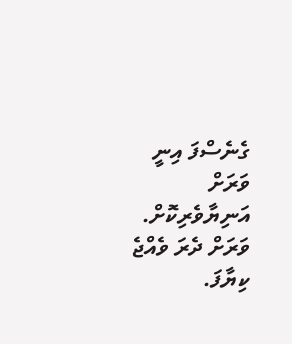ގެނެސްފަ އިނީ ވަރަށް އަނިޔާވެރިކޮށް. ވަރަށް ދެރަ ވެއްޖެ ކިޔާފަ.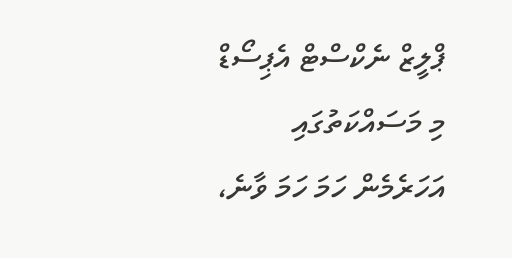ޕްލީޒް ނެކްސްޓް އެޕިސޯޑް
މި މަސައްކަތުގައި އަހަރެމެން ހަމަ ހަމަ ވާނެ،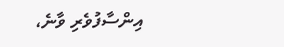އިންސާފުވެރި ވާނެ،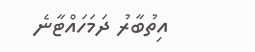އިތުބާރު ދަމަހައްޓާނެ